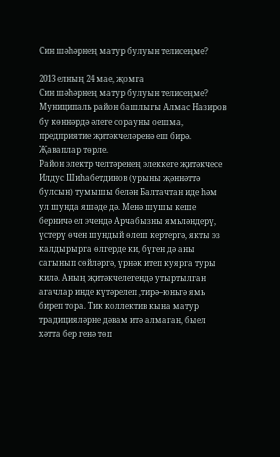Син шәһәрнең матур булуын телисеңме?

2013 елның 24 мае, җомга
Син шәһәрнең матур булуын телисеңме?
Муниципаль район башлыгы Алмас Назиров бу көннәрдә әлеге сорауны оешма, предприятие җитәкчеләренә еш бирә. Җаваплар төрле.
Район электр челтәренең элеккеге җитәкчесе Илдус Шиһабетдинов (урыны җәннәттә булсын) тумышы белән Балтачтан иде һәм ул шунда яшәде дә. Менә шушы кеше берничә ел эчендә Арчабызны ямьләндерү, үстерү өчен шундый өлеш кертергә, якты эз калдырырга өлгерде ки, бүген дә аны сагынып сөйләргә, үрнәк итеп куярга туры килә. Аның җитәкчелегендә утыртылган агачлар инде күтәрелеп ,тирә–юньгә ямь биреп тора. Тик коллектив кына матур традицияләрне дәвам итә алмаган, быел хәтта бер генә төп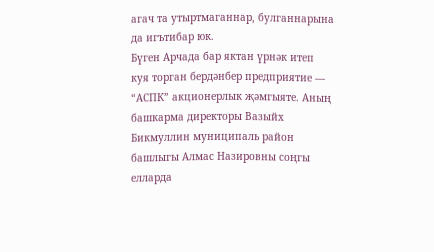агач та утыртмаганнар, булганнарына да игътибар юк.
Бүген Арчада бар яктан үрнәк итеп куя торган бердәнбер предприятие — “АСПК” акционерлык җәмгыяте. Аның башкарма директоры Вазыйх Бикмуллин муниципаль район башлыгы Алмас Назировны соңгы елларда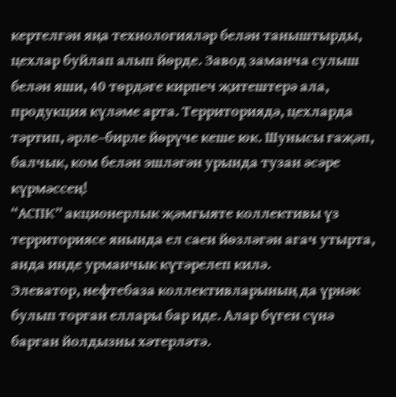кертелгән яңа технологияләр белән таныштырды, цехлар буйлап алып йөрде. Завод заманча сулыш белән яши, 40 төрдәге кирпеч җитештерә ала, продукция күләме арта. Территориядә, цехларда тәртип, әрле–бирле йөрүче кеше юк. Шунысы гаҗәп, балчык, ком белән эшләгән урында тузан әсәре күрмәссең!
“АСПК” акционерлык җәмгыяте коллективы үз территориясе янында ел саен йөзләгән агач утырта, анда инде урманчык күтәрелеп килә.
Элеватор, нефтебаза коллективларының да үрнәк булып торган еллары бар иде. Алар бүген сүнә барган йолдызны хәтерләтә.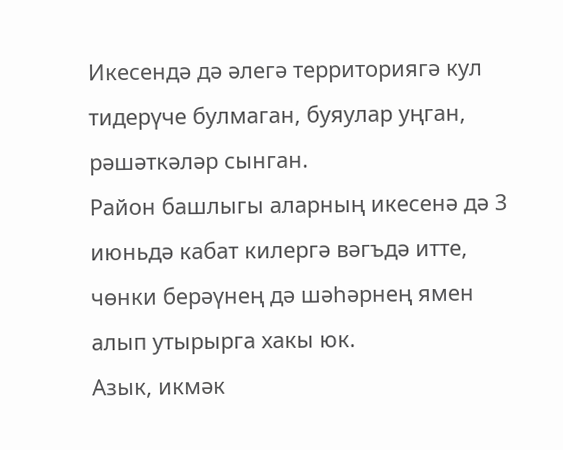Икесендә дә әлегә территориягә кул тидерүче булмаган, буяулар уңган, рәшәткәләр сынган.
Район башлыгы аларның икесенә дә 3 июньдә кабат килергә вәгъдә итте, чөнки берәүнең дә шәһәрнең ямен алып утырырга хакы юк.
Азык, икмәк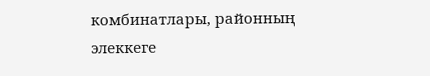комбинатлары, районның элеккеге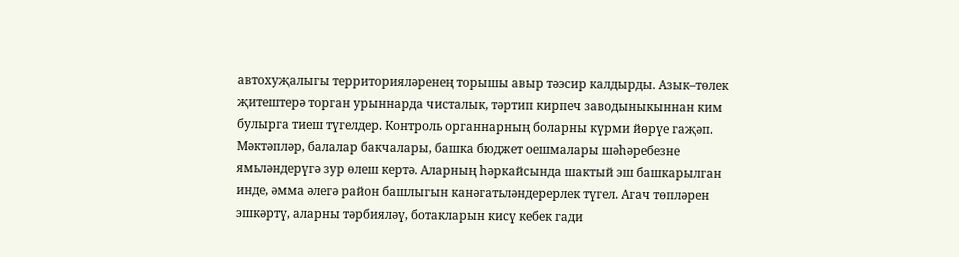автохуҗалыгы территорияләренең торышы авыр тәэсир калдырды. Азык–төлек җитештерә торган урыннарда чисталык, тәртип кирпеч заводыныкыннан ким булырга тиеш түгелдер. Контроль органнарның боларны күрми йөрүе гаҗәп.
Мәктәпләр, балалар бакчалары, башка бюджет оешмалары шәһәребезне ямьләндерүгә зур өлеш кертә. Аларның һәркайсында шактый эш башкарылган инде, әмма әлегә район башлыгын канәгатьләндерерлек түгел. Агач төпләрен эшкәртү, аларны тәрбияләү, ботакларын кисү кебек гади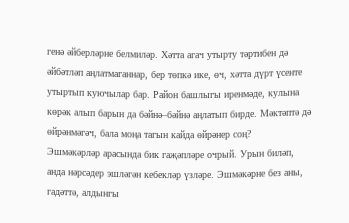генә әйберләрне белмиләр. Хәтта агач утырту тәртибен дә әйбәтләп аңлатмаганнар, бер төпкә ике, өч, хәтта дүрт үсенте утыртып куючылар бар. Район башлыгы иренмәде, кулына көрәк алып барын да бәйнә–бәйнә аңлатып бирде. Мәктәптә дә өйрәнмәгәч, бала моңа тагын кайда өйрәнер соң?
Эшмәкәрләр арасында бик гаҗәпләре очрый. Урын биләп, анда нәрсәдер эшләгән кебекләр үзләре. Эшмәкәрне без аны, гадәттә, алдынгы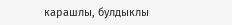карашлы, булдыклы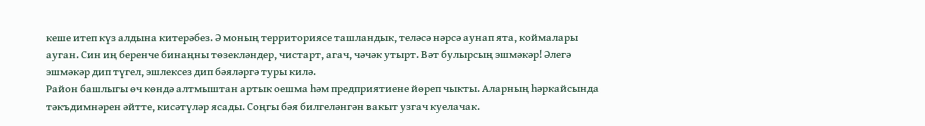кеше итеп күз алдына китерәбез. Ә моның территориясе ташландык, теләсә нәрсә аунап ята, коймалары ауган. Син иң беренче бинаңны төзекләндер, чистарт, агач, чәчәк утырт. Вәт булырсың эшмәкәр! Әлегә эшмәкәр дип түгел, эшлексез дип бәяләргә туры килә.
Район башлыгы өч көндә алтмыштан артык оешма һәм предприятиене йөреп чыкты. Аларның һәркайсында тәкъдимнәрен әйтте, кисәтүләр ясады. Соңгы бәя билгеләнгән вакыт узгач куелачак.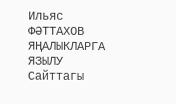Ильяс ФӘТТАХОВ
ЯҢАЛЫКЛАРГА ЯЗЫЛУ
Сайттагы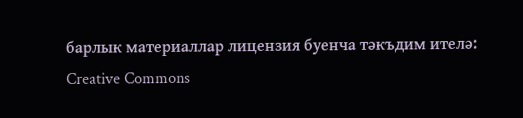барлык материаллар лицензия буенча тәкъдим ителә:
Creative Commons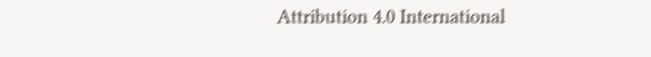Attribution 4.0 International